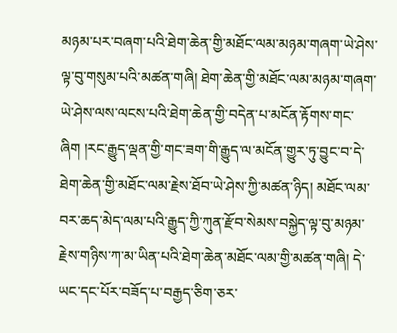མཉམ་པར་བཞག་པའི་ཐེག་ཆེན་གྱི་མཐོང་ལམ་མཉམ་གཞག་ཡེ་ཤེས་ལྟ་བུ་གསུམ་པའི་མཚན་གཞི། ཐེག་ཆེན་གྱི་མཐོང་ལམ་མཉམ་གཞག་ཡེ་ཤེས་ལས་ལངས་པའི་ཐེག་ཆེན་གྱི་བདེན་པ་མངོན་རྟོགས་གང་ཞིག །རང་རྒྱུད་ལྡན་གྱི་གང་ཟག་གི་རྒྱུད་ལ་མངོན་གྱུར་ཏུ་བྱུང་བ་དེ་ཐེག་ཆེན་གྱི་མཐོང་ལམ་རྗེས་ཐོབ་ཡེ་ཤེས་ཀྱི་མཚན་ཉིད། མཐོང་ལམ་བར་ཆད་མེད་ལམ་པའི་རྒྱུད་ཀྱི་ཀུན་རྫོབ་སེམས་བསྐྱེད་ལྟ་བུ་མཉམ་རྗེས་གཉིས་ཀ་མ་ཡིན་པའི་ཐེག་ཆེན་མཐོང་ལམ་གྱི་མཚན་གཞི། དེ་ཡང་དང་པོར་བཟོད་པ་བརྒྱད་ཅིག་ཅར་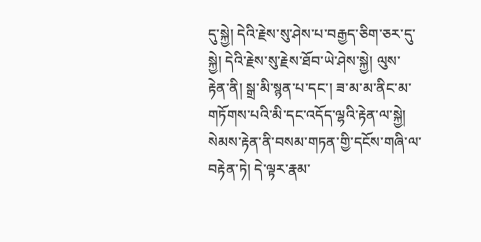དུ་སྐྱེ། དེའི་རྗེས་སུ་ཤེས་པ་བརྒྱད་ཅིག་ཅར་དུ་སྐྱེ། དེའི་རྗེས་སུ་རྗེས་ཐོབ་ཡེ་ཤེས་སྐྱེ། ལུས་རྟེན་ནི། སྒྲ་མི་སྙན་པ་དང་། ཟ་མ་མ་ནིང་མ་གཏོགས་པའི་མི་དང་འདོད་ལྷའི་རྟེན་ལ་སྐྱེ། སེམས་རྟེན་ནི་བསམ་གཏན་གྱི་དངོས་གཞི་ལ་བརྟེན་ཏེ། དེ་ལྟར་རྣམ་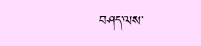བཤད་ལས་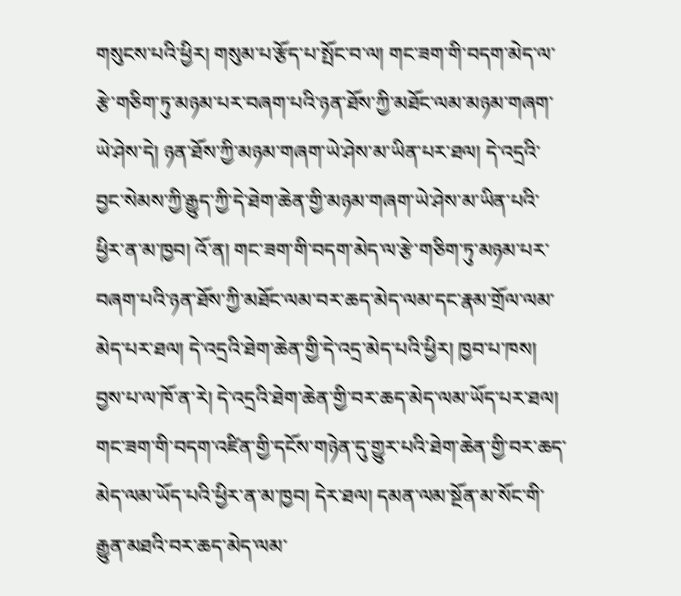གསུངས་པའི་ཕྱིར། གསུམ་པ་རྩོད་པ་སྤོང་བ་ལ། གང་ཟག་གི་བདག་མེད་ལ་རྩེ་གཅིག་ཏུ་མཉམ་པར་བཞག་པའི་ཉན་ཐོས་ཀྱི་མཐོང་ལམ་མཉམ་གཞག་ཡེ་ཤེས་དེ། ཉན་ཐོས་ཀྱི་མཉམ་གཞག་ཡེ་ཤེས་མ་ཡིན་པར་ཐལ། དེ་འདྲའི་བྱང་སེམས་ཀྱི་རྒྱུད་ཀྱི་དེ་ཐེག་ཆེན་གྱི་མཉམ་གཞག་ཡེ་ཤེས་མ་ཡིན་པའི་ཕྱིར་ན་མ་ཁྱབ། འོ་ན། གང་ཟག་གི་བདག་མེད་ལ་རྩེ་གཅིག་ཏུ་མཉམ་པར་བཞག་པའི་ཉན་ཐོས་ཀྱི་མཐོང་ལམ་བར་ཆད་མེད་ལམ་དང་རྣམ་གྲོལ་ལམ་མེད་པར་ཐལ། དེ་འདྲའི་ཐེག་ཆེན་གྱི་དེ་འདྲ་མེད་པའི་ཕྱིར། ཁྱབ་པ་ཁས། བྱས་པ་ལ་ཁོ་ན་རེ། དེ་འདྲའི་ཐེག་ཆེན་གྱི་བར་ཆད་མེད་ལམ་ཡོད་པར་ཐལ། གང་ཟག་གི་བདག་འཛིན་གྱི་དངོས་གཉེན་དུ་གྱུར་པའི་ཐེག་ཆེན་གྱི་བར་ཆད་མེད་ལམ་ཡོད་པའི་ཕྱིར་ན་མ་ཁྱབ། དེར་ཐལ། དམན་ལམ་སྔོན་མ་སོང་གི་རྒྱུན་མཐའི་བར་ཆད་མེད་ལམ་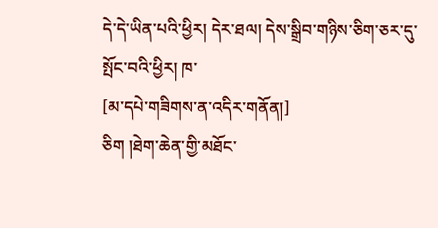དེ་དེ་ཡིན་པའི་ཕྱིར། དེར་ཐལ། དེས་སྒྲིབ་གཉིས་ཅིག་ཅར་དུ་སྤོང་བའི་ཕྱིར། ཁ་
[མ་དཔེ་གཟིགས་ན་འདིར་གནོན།]
ཅིག །ཐེག་ཆེན་གྱི་མཐོང་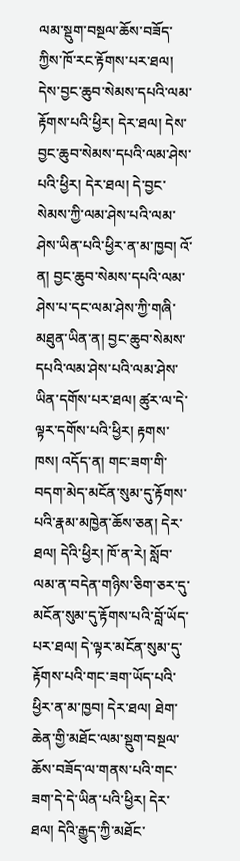ལམ་སྡུག་བསྔལ་ཆོས་བཟོད་ཀྱིས་ཁོ་རང་རྟོགས་པར་ཐལ། དེས་བྱང་ཆུབ་སེམས་དཔའི་ལམ་རྟོགས་པའི་ཕྱིར། དེར་ཐལ། དེས་བྱང་ཆུབ་སེམས་དཔའི་ལམ་ཤེས་པའི་ཕྱིར། དེར་ཐལ། དེ་བྱང་སེམས་ཀྱི་ལམ་ཤེས་པའི་ལམ་ཤེས་ཡིན་པའི་ཕྱིར་ན་མ་ཁྱབ། འོ་ན། བྱང་ཆུབ་སེམས་དཔའི་ལམ་ཤེས་པ་དང་ལམ་ཤེས་ཀྱི་གཞི་མཐུན་ཡིན་ན། བྱང་ཆུབ་སེམས་དཔའི་ལམ་ཤེས་པའི་ལམ་ཤེས་ཡིན་དགོས་པར་ཐལ། ཚུར་ལ་དེ་ལྟར་དགོས་པའི་ཕྱིར། རྟགས་ཁས། འདོད་ན། གང་ཟག་གི་བདག་མེད་མངོན་སུམ་དུ་རྟོགས་པའི་རྣམ་མཁྱེན་ཆོས་ཅན། དེར་ཐལ། དེའི་ཕྱིར། ཁོ་ན་རེ། སློབ་ལམ་ན་བདེན་གཉིས་ཅིག་ཅར་དུ་མངོན་སུམ་དུ་རྟོགས་པའི་བློ་ཡོད་པར་ཐལ། དེ་ལྟར་མངོན་སུམ་དུ་རྟོགས་པའི་གང་ཟག་ཡོད་པའི་ཕྱིར་ན་མ་ཁྱབ། དེར་ཐལ། ཐེག་ཆེན་གྱི་མཐོང་ལམ་སྡུག་བསྔལ་ཆོས་བཟོད་ལ་གནས་པའི་གང་ཟག་དེ་དེ་ཡིན་པའི་ཕྱིར། དེར་ཐལ། དེའི་རྒྱུད་ཀྱི་མཐོང་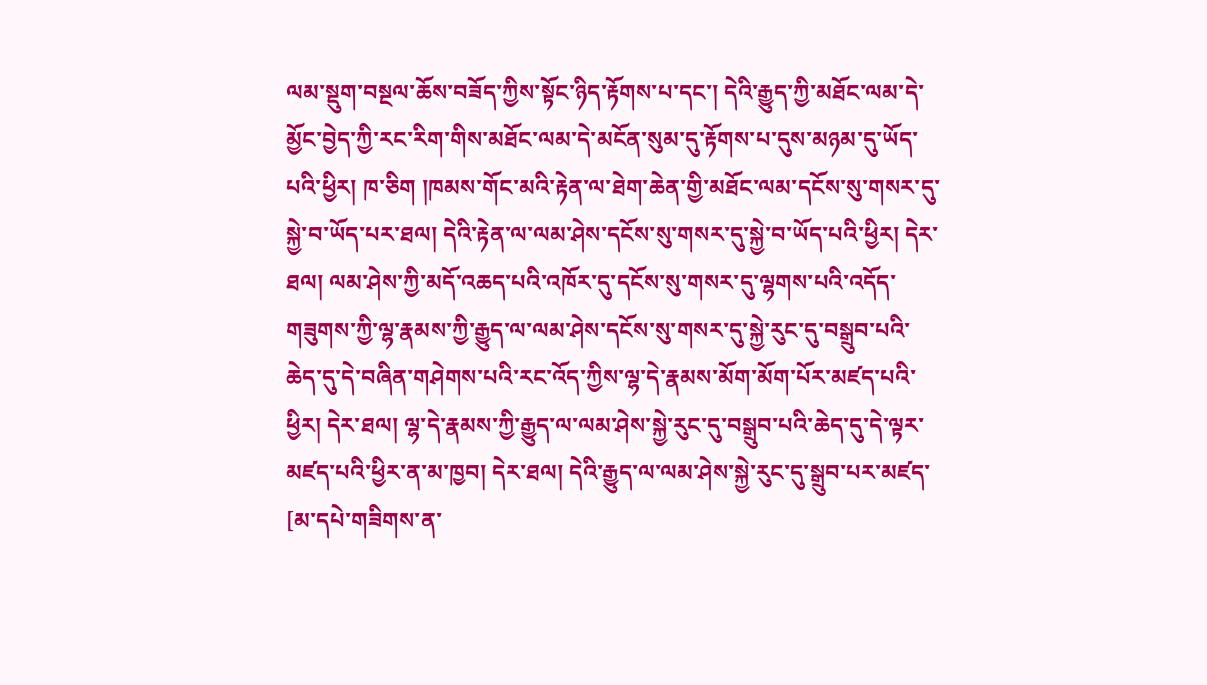ལམ་སྡུག་བསྔལ་ཆོས་བཟོད་ཀྱིས་སྟོང་ཉིད་རྟོགས་པ་དང་། དེའི་རྒྱུད་ཀྱི་མཐོང་ལམ་དེ་མྱོང་བྱེད་ཀྱི་རང་རིག་གིས་མཐོང་ལམ་དེ་མངོན་སུམ་དུ་རྟོགས་པ་དུས་མཉམ་དུ་ཡོད་པའི་ཕྱིར། ཁ་ཅིག །ཁམས་གོང་མའི་རྟེན་ལ་ཐེག་ཆེན་གྱི་མཐོང་ལམ་དངོས་སུ་གསར་དུ་སྐྱེ་བ་ཡོད་པར་ཐལ། དེའི་རྟེན་ལ་ལམ་ཤེས་དངོས་སུ་གསར་དུ་སྐྱེ་བ་ཡོད་པའི་ཕྱིར། དེར་ཐལ། ལམ་ཤེས་ཀྱི་མདོ་འཆད་པའི་འཁོར་དུ་དངོས་སུ་གསར་དུ་ལྷགས་པའི་འདོད་གཟུགས་ཀྱི་ལྷ་རྣམས་ཀྱི་རྒྱུད་ལ་ལམ་ཤེས་དངོས་སུ་གསར་དུ་སྐྱེ་རུང་དུ་བསྒྲུབ་པའི་ཆེད་དུ་དེ་བཞིན་གཤེགས་པའི་རང་འོད་ཀྱིས་ལྷ་དེ་རྣམས་མོག་མོག་པོར་མཛད་པའི་ཕྱིར། དེར་ཐལ། ལྷ་དེ་རྣམས་ཀྱི་རྒྱུད་ལ་ལམ་ཤེས་སྐྱེ་རུང་དུ་བསྒྲུབ་པའི་ཆེད་དུ་དེ་ལྟར་མཛད་པའི་ཕྱིར་ན་མ་ཁྱབ། དེར་ཐལ། དེའི་རྒྱུད་ལ་ལམ་ཤེས་སྐྱེ་རུང་དུ་སྒྲུབ་པར་མཛད་
[མ་དཔེ་གཟིགས་ན་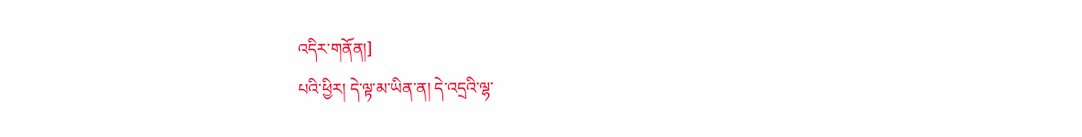འདིར་གནོན།]
པའི་ཕྱིར། དེ་ལྟ་མ་ཡིན་ན། དེ་འདྲའི་ལྷ་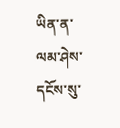ཡིན་ན་ལམ་ཤེས་དངོས་སུ་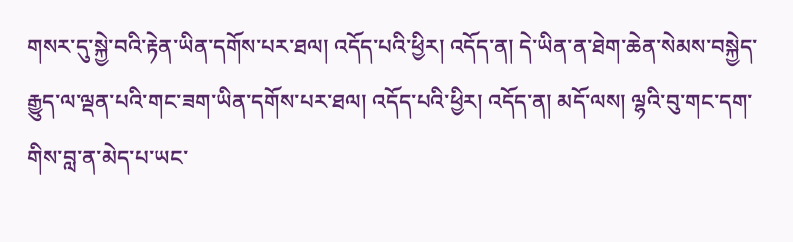གསར་དུ་སྐྱེ་བའི་རྟེན་ཡིན་དགོས་པར་ཐལ། འདོད་པའི་ཕྱིར། འདོད་ན། དེ་ཡིན་ན་ཐེག་ཆེན་སེམས་བསྐྱེད་རྒྱུད་ལ་ལྡན་པའི་གང་ཟག་ཡིན་དགོས་པར་ཐལ། འདོད་པའི་ཕྱིར། འདོད་ན། མདོ་ལས། ལྷའི་བུ་གང་དག་གིས་བླ་ན་མེད་པ་ཡང་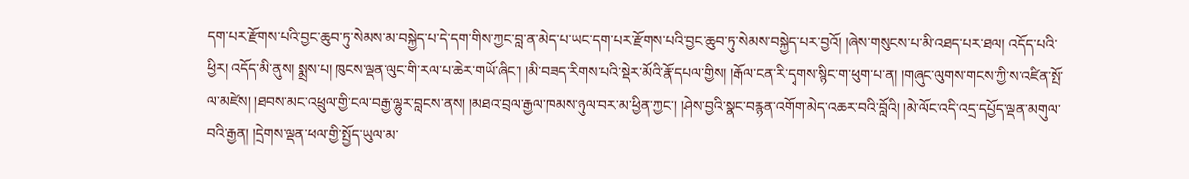དག་པར་རྫོགས་པའི་བྱང་ཆུབ་ཏུ་སེམས་མ་བསྐྱེད་པ་དེ་དག་གིས་ཀྱང་བླ་ན་མེད་པ་ཡང་དག་པར་རྫོགས་པའི་བྱང་ཆུབ་ཏུ་སེམས་བསྐྱེད་པར་བྱའོ། །ཞེས་གསུངས་པ་མི་འཐད་པར་ཐལ། འདོད་པའི་ཕྱིར། འདོད་མི་ནུས། སྨྲས་པ། ཁུངས་ལྡན་ལུང་གི་རལ་པ་ཆེར་གཡོ་ཞིང་། །མི་བཟད་རིགས་པའི་སྡེར་མོའི་རྣོ་དཔལ་གྱིས། །རྒོལ་ངན་རི་དྭགས་སྙིང་ག་ཕུག་པ་ན། །གཞུང་ལུགས་གངས་ཀྱི་ས་འཛིན་སྤོ་ལ་མཛེས། །ཐབས་མང་འཕྲུལ་གྱི་ངལ་བརྒྱ་ལྷུར་བླངས་ནས། །མཐའ་བྲལ་རྒྱལ་ཁམས་ཉུལ་བར་མ་ཕྱིན་ཀྱང་། །ཤེས་བྱའི་སྣང་བརྙན་འགོག་མེད་འཆར་བའི་བློའི། །མེ་ལོང་འདི་འདྲ་དཔྱོད་ལྡན་མགུལ་བའི་རྒྱན། །དྲེགས་ལྡན་ཕལ་གྱི་སྤྱོད་ཡུལ་མ་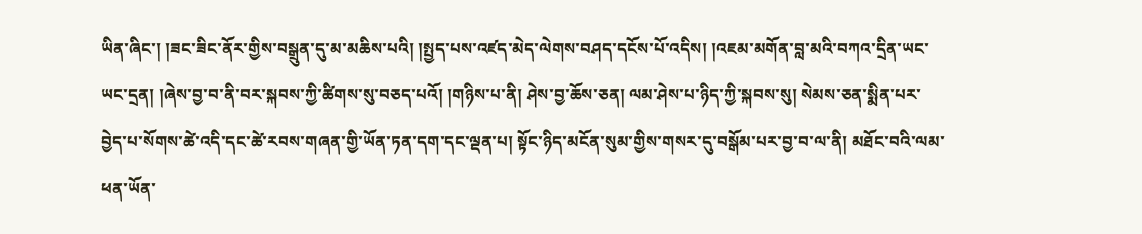ཡིན་ཞིང་། །ཟང་ཟིང་ནོར་གྱིས་བསྒྲུན་དུ་མ་མཆིས་པའི། །སྤྱད་པས་འཛད་མེད་ལེགས་བཤད་དངོས་པོ་འདིས། །འཇམ་མགོན་བླ་མའི་བཀའ་དྲིན་ཡང་ཡང་དྲན། །ཞེས་བྱ་བ་ནི་བར་སྐབས་ཀྱི་ཚིགས་སུ་བཅད་པའོ། །གཉིས་པ་ནི། ཤེས་བྱ་ཆོས་ཅན། ལམ་ཤེས་པ་ཉིད་ཀྱི་སྐབས་སུ། སེམས་ཅན་སྨིན་པར་བྱེད་པ་སོགས་ཚེ་འདི་དང་ཚེ་རབས་གཞན་གྱི་ཡོན་ཏན་དག་དང་ལྡན་པ། སྟོང་ཉིད་མངོན་སུམ་གྱིས་གསར་དུ་བསྒོམ་པར་བྱ་བ་ལ་ནི། མཐོང་བའི་ལམ་ཕན་ཡོན་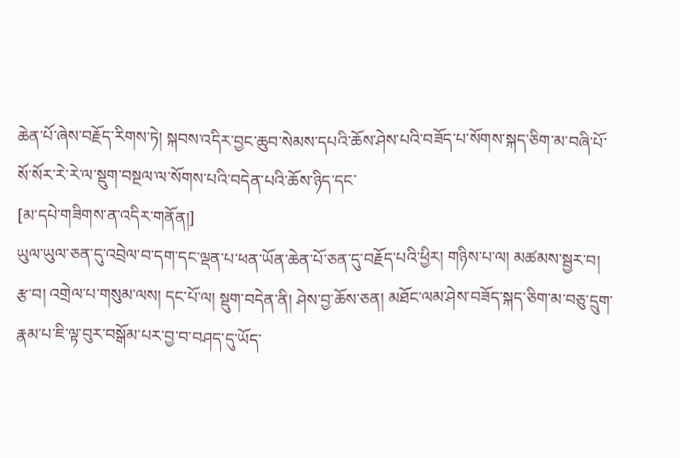ཆེན་པོ་ཞེས་བརྗོད་རིགས་ཏེ། སྐབས་འདིར་བྱང་ཆུབ་སེམས་དཔའི་ཆོས་ཤེས་པའི་བཟོད་པ་སོགས་སྐད་ཅིག་མ་བཞི་པོ་སོ་སོར་རེ་རེ་ལ་སྡུག་བསྔལ་ལ་སོགས་པའི་བདེན་པའི་ཆོས་ཉིད་དང་
[མ་དཔེ་གཟིགས་ན་འདིར་གནོན།]
ཡུལ་ཡུལ་ཅན་དུ་འབྲེལ་བ་དག་དང་ལྡན་པ་ཕན་ཡོན་ཆེན་པོ་ཅན་དུ་བརྗོད་པའི་ཕྱིར། གཉིས་པ་ལ། མཚམས་སྦྱར་བ། རྩ་བ། འགྲེལ་པ་གསུམ་ལས། དང་པོ་ལ། སྡུག་བདེན་ནི། ཤེས་བྱ་ཆོས་ཅན། མཐོང་ལམ་ཤེས་བཟོད་སྐད་ཅིག་མ་བཅུ་དྲུག་རྣམ་པ་ཇི་ལྟ་བུར་བསྒོམ་པར་བྱ་བ་བཤད་དུ་ཡོད་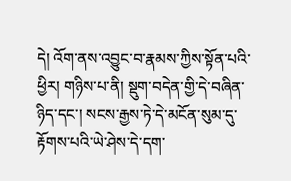དེ། འོག་ནས་འབྱུང་བ་རྣམས་ཀྱིས་སྟོན་པའི་ཕྱིར། གཉིས་པ་ནི། སྡུག་བདེན་གྱི་དེ་བཞིན་ཉིད་དང་། སངས་རྒྱས་ཏེ་དེ་མངོན་སུམ་དུ་རྟོགས་པའི་ཡེ་ཤེས་དེ་དག་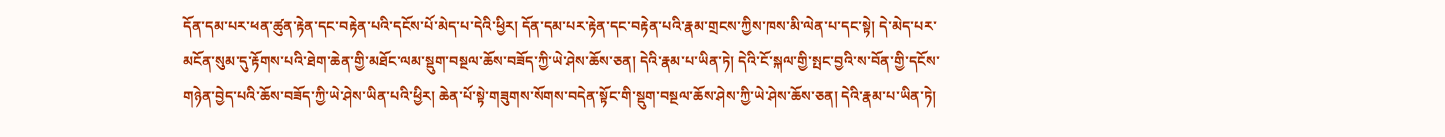དོན་དམ་པར་ཕན་ཚུན་རྟེན་དང་བརྟེན་པའི་དངོས་པོ་མེད་པ་དེའི་ཕྱིར། དོན་དམ་པར་རྟེན་དང་བརྟེན་པའི་རྣམ་གྲངས་ཀྱིས་ཁས་མི་ལེན་པ་དང་སྟེ། དེ་མེད་པར་མངོན་སུམ་དུ་རྟོགས་པའི་ཐེག་ཆེན་གྱི་མཐོང་ལམ་སྡུག་བསྔལ་ཆོས་བཟོད་ཀྱི་ཡེ་ཤེས་ཆོས་ཅན། དེའི་རྣམ་པ་ཡིན་ཏེ། དེའི་ངོ་སྐལ་གྱི་སྤང་བྱའི་ས་བོན་གྱི་དངོས་གཉེན་བྱེད་པའི་ཆོས་བཟོད་ཀྱི་ཡེ་ཤེས་ཡིན་པའི་ཕྱིར། ཆེན་པོ་སྟེ་གཟུགས་སོགས་བདེན་སྟོང་གི་སྡུག་བསྔལ་ཆོས་ཤེས་ཀྱི་ཡེ་ཤེས་ཆོས་ཅན། དེའི་རྣམ་པ་ཡིན་ཏེ།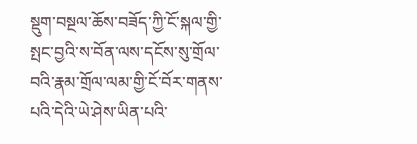སྡུག་བསྔལ་ཆོས་བཟོད་ཀྱི་ངོ་སྐལ་གྱི་སྤང་བྱའི་ས་བོན་ལས་དངོས་སུ་གྲོལ་བའི་རྣམ་གྲོལ་ལམ་གྱི་ངོ་བོར་གནས་པའི་དེའི་ཡེ་ཤེས་ཡིན་པའི་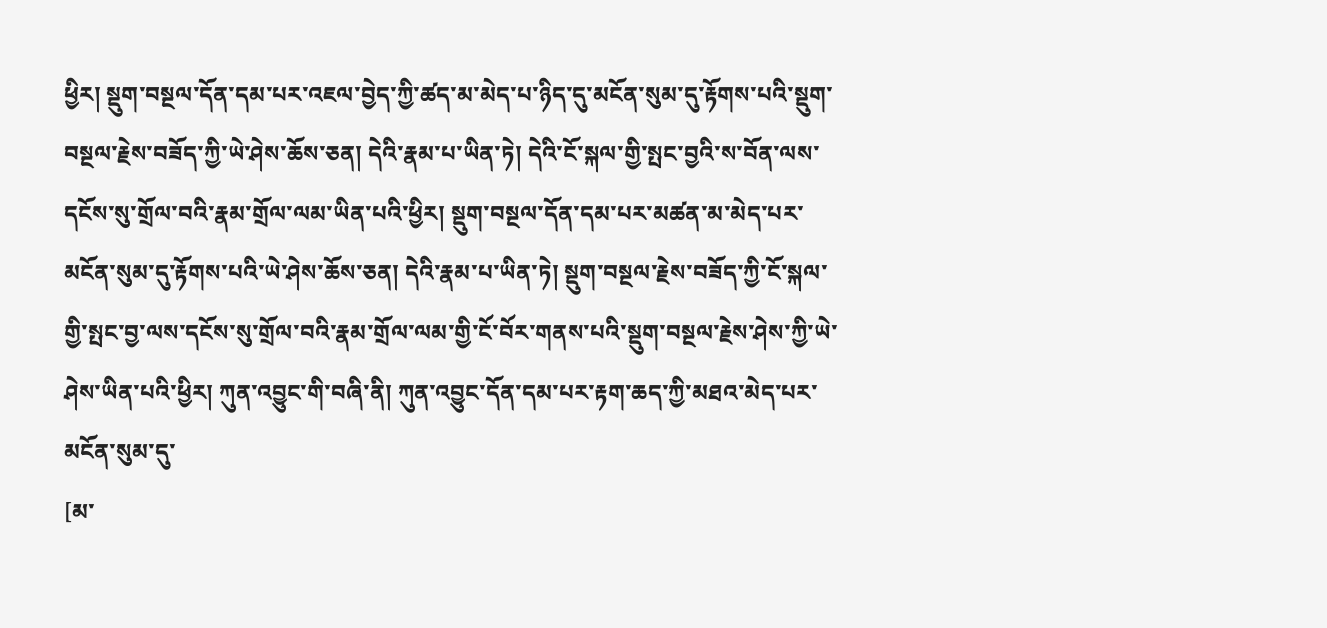ཕྱིར། སྡུག་བསྔལ་དོན་དམ་པར་འཇལ་བྱེད་ཀྱི་ཚད་མ་མེད་པ་ཉིད་དུ་མངོན་སུམ་དུ་རྟོགས་པའི་སྡུག་བསྔལ་རྗེས་བཟོད་ཀྱི་ཡེ་ཤེས་ཆོས་ཅན། དེའི་རྣམ་པ་ཡིན་ཏེ། དེའི་ངོ་སྐལ་གྱི་སྤང་བྱའི་ས་བོན་ལས་དངོས་སུ་གྲོལ་བའི་རྣམ་གྲོལ་ལམ་ཡིན་པའི་ཕྱིར། སྡུག་བསྔལ་དོན་དམ་པར་མཚན་མ་མེད་པར་མངོན་སུམ་དུ་རྟོགས་པའི་ཡེ་ཤེས་ཆོས་ཅན། དེའི་རྣམ་པ་ཡིན་ཏེ། སྡུག་བསྔལ་རྗེས་བཟོད་ཀྱི་ངོ་སྐལ་གྱི་སྤང་བྱ་ལས་དངོས་སུ་གྲོལ་བའི་རྣམ་གྲོལ་ལམ་གྱི་ངོ་བོར་གནས་པའི་སྡུག་བསྔལ་རྗེས་ཤེས་ཀྱི་ཡེ་ཤེས་ཡིན་པའི་ཕྱིར། ཀུན་འབྱུང་གི་བཞི་ནི། ཀུན་འབྱུང་དོན་དམ་པར་རྟག་ཆད་ཀྱི་མཐའ་མེད་པར་མངོན་སུམ་དུ་
[མ་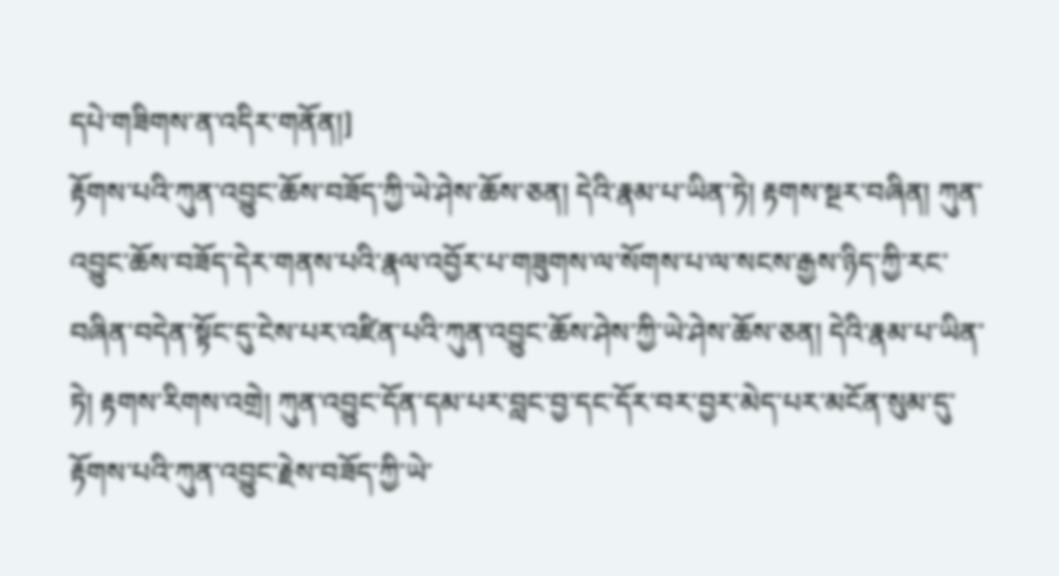དཔེ་གཟིགས་ན་འདིར་གནོན།]
རྟོགས་པའི་ཀུན་འབྱུང་ཆོས་བཟོད་ཀྱི་ཡེ་ཤེས་ཆོས་ཅན། དེའི་རྣམ་པ་ཡིན་ཏེ། རྟགས་སྔར་བཞིན། ཀུན་འབྱུང་ཆོས་བཟོད་དེར་གནས་པའི་རྣལ་འབྱོར་པ་གཟུགས་ལ་སོགས་པ་ལ་སངས་རྒྱས་ཉིད་ཀྱི་རང་བཞིན་བདེན་སྟོང་དུ་ངེས་པར་འཛིན་པའི་ཀུན་འབྱུང་ཆོས་ཤེས་ཀྱི་ཡེ་ཤེས་ཆོས་ཅན། དེའི་རྣམ་པ་ཡིན་ཏེ། རྟགས་རིགས་འགྲེ། ཀུན་འབྱུང་དོན་དམ་པར་བླང་བྱ་དང་དོར་བར་བྱར་མེད་པར་མངོན་སུམ་དུ་རྟོགས་པའི་ཀུན་འབྱུང་རྗེས་བཟོད་ཀྱི་ཡེ་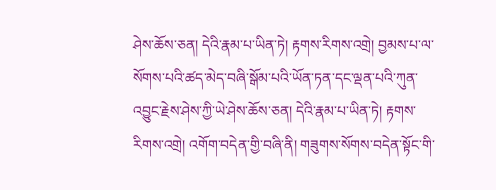ཤེས་ཆོས་ཅན། དེའི་རྣམ་པ་ཡིན་ཏེ། རྟགས་རིགས་འགྲེ། བྱམས་པ་ལ་སོགས་པའི་ཚད་མེད་བཞི་སྒོམ་པའི་ཡོན་ཏན་དང་ལྡན་པའི་ཀུན་འབྱུང་རྗེས་ཤེས་ཀྱི་ཡེ་ཤེས་ཆོས་ཅན། དེའི་རྣམ་པ་ཡིན་ཏེ། རྟགས་རིགས་འགྲེ། འགོག་བདེན་གྱི་བཞི་ནི། གཟུགས་སོགས་བདེན་སྟོང་གི་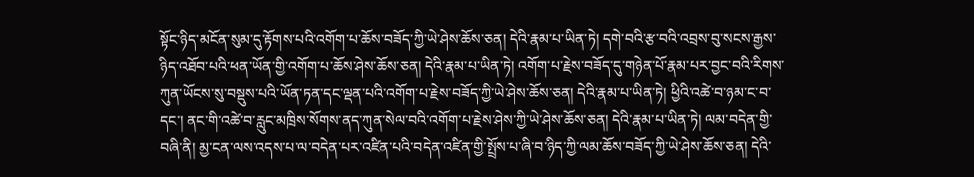སྟོང་ཉིད་མངོན་སུམ་དུ་རྟོགས་པའི་འགོག་པ་ཆོས་བཟོད་ཀྱི་ཡེ་ཤེས་ཆོས་ཅན། དེའི་རྣམ་པ་ཡིན་ཏེ། དགེ་བའི་རྩ་བའི་འབྲས་བུ་སངས་རྒྱས་ཉིད་འཐོབ་པའི་ཕན་ཡོན་གྱི་འགོག་པ་ཆོས་ཤེས་ཆོས་ཅན། དེའི་རྣམ་པ་ཡིན་ཏེ། འགོག་པ་རྗེས་བཟོད་དུ་གཉེན་པོ་རྣམ་པར་བྱང་བའི་རིགས་ཀུན་ཡོངས་སུ་བསྡུས་པའི་ཡོན་ཏན་དང་ལྡན་པའི་འགོག་པ་རྗེས་བཟོད་ཀྱི་ཡེ་ཤེས་ཆོས་ཅན། དེའི་རྣམ་པ་ཡིན་ཏེ། ཕྱིའི་འཚེ་བ་ཉམ་ང་བ་དང་། ནང་གི་འཚེ་བ་རླུང་མཁྲིས་སོགས་ནད་ཀུན་སེལ་བའི་འགོག་པ་རྗེས་ཤེས་ཀྱི་ཡེ་ཤེས་ཆོས་ཅན། དེའི་རྣམ་པ་ཡིན་ཏེ། ལམ་བདེན་གྱི་བཞི་ནི། མྱ་ངན་ལས་འདས་པ་ལ་བདེན་པར་འཛིན་པའི་བདེན་འཛིན་གྱི་སྤྲོས་པ་ཞི་བ་ཉིད་ཀྱི་ལམ་ཆོས་བཟོད་ཀྱི་ཡེ་ཤེས་ཆོས་ཅན། དེའི་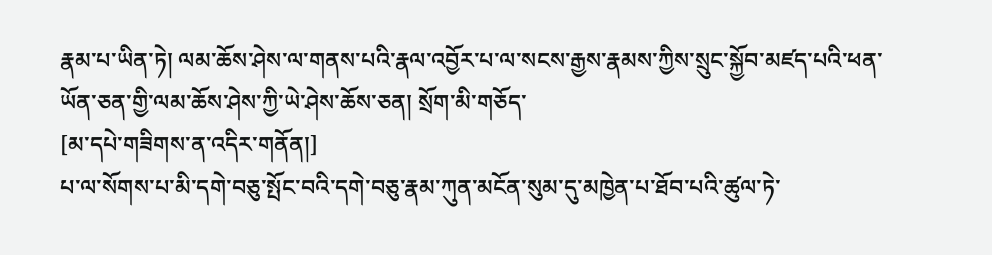རྣམ་པ་ཡིན་ཏེ། ལམ་ཆོས་ཤེས་ལ་གནས་པའི་རྣལ་འབྱོར་པ་ལ་སངས་རྒྱས་རྣམས་ཀྱིས་སྲུང་སྐྱོབ་མཛད་པའི་ཕན་ཡོན་ཅན་གྱི་ལམ་ཆོས་ཤེས་ཀྱི་ཡེ་ཤེས་ཆོས་ཅན། སྲོག་མི་གཅོད་
[མ་དཔེ་གཟིགས་ན་འདིར་གནོན།]
པ་ལ་སོགས་པ་མི་དགེ་བཅུ་སྤོང་བའི་དགེ་བཅུ་རྣམ་ཀུན་མངོན་སུམ་དུ་མཁྱེན་པ་ཐོབ་པའི་ཚུལ་ཏེ་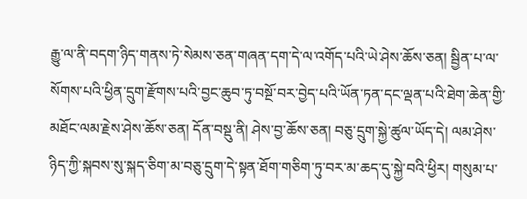རྒྱུ་ལ་ནི་བདག་ཉིད་གནས་ཏེ་སེམས་ཅན་གཞན་དག་དེ་ལ་འགོད་པའི་ཡེ་ཤེས་ཆོས་ཅན། སྦྱིན་པ་ལ་སོགས་པའི་ཕྱིན་དྲུག་རྫོགས་པའི་བྱང་ཆུབ་ཏུ་བསྔོ་བར་བྱེད་པའི་ཡོན་ཏན་དང་ལྡན་པའི་ཐེག་ཆེན་གྱི་མཐོང་ལམ་རྗེས་ཤེས་ཆོས་ཅན། དོན་བསྡུ་ནི། ཤེས་བྱ་ཆོས་ཅན། བཅུ་དྲུག་སྐྱེ་ཚུལ་ཡོད་དེ། ལམ་ཤེས་ཉིད་ཀྱི་སྐབས་སུ་སྐད་ཅིག་མ་བཅུ་དྲུག་དེ་སྟན་ཐོག་གཅིག་ཏུ་བར་མ་ཆད་དུ་སྐྱེ་བའི་ཕྱིར། གསུམ་པ་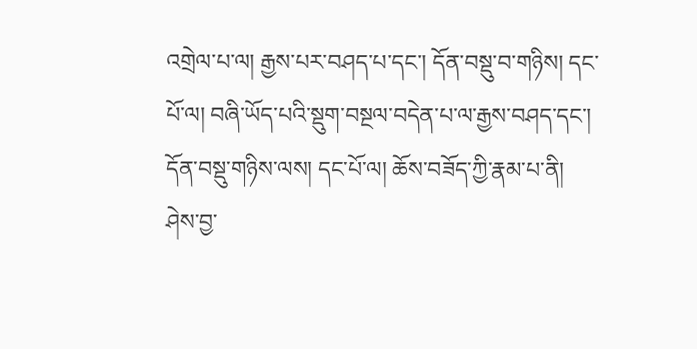འགྲེལ་པ་ལ། རྒྱས་པར་བཤད་པ་དང་། དོན་བསྡུ་བ་གཉིས། དང་པོ་ལ། བཞི་ཡོད་པའི་སྡུག་བསྔལ་བདེན་པ་ལ་རྒྱས་བཤད་དང་། དོན་བསྡུ་གཉིས་ལས། དང་པོ་ལ། ཆོས་བཟོད་ཀྱི་རྣམ་པ་ནི། ཤེས་བྱ་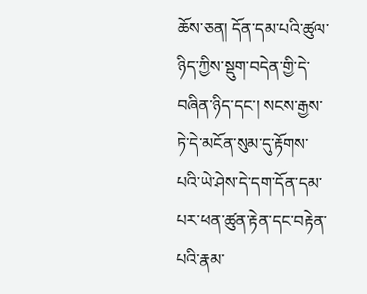ཆོས་ཅན། དོན་དམ་པའི་ཚུལ་ཉིད་ཀྱིས་སྡུག་བདེན་གྱི་དེ་བཞིན་ཉིད་དང་། སངས་རྒྱས་ཏེ་དེ་མངོན་སུམ་དུ་རྟོགས་པའི་ཡེ་ཤེས་དེ་དག་དོན་དམ་པར་ཕན་ཚུན་རྟེན་དང་བརྟེན་པའི་རྣམ་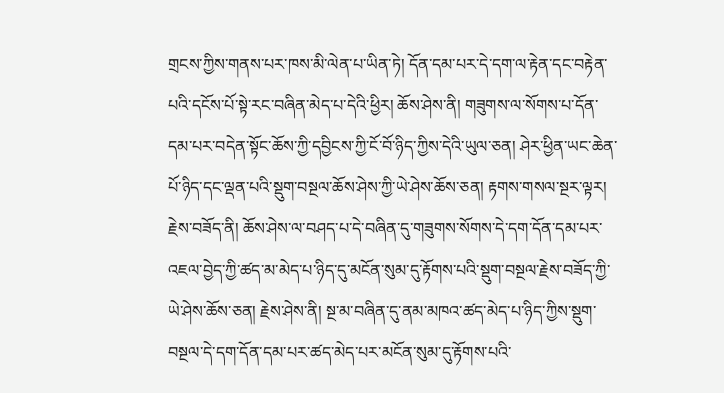གྲངས་ཀྱིས་གནས་པར་ཁས་མི་ལེན་པ་ཡིན་ཏེ། དོན་དམ་པར་དེ་དག་ལ་རྟེན་དང་བརྟེན་པའི་དངོས་པོ་སྟེ་རང་བཞིན་མེད་པ་དེའི་ཕྱིར། ཆོས་ཤེས་ནི། གཟུགས་ལ་སོགས་པ་དོན་དམ་པར་བདེན་སྟོང་ཆོས་ཀྱི་དབྱིངས་ཀྱི་ངོ་བོ་ཉིད་ཀྱིས་དེའི་ཡུལ་ཅན། ཤེར་ཕྱིན་ཡང་ཆེན་པོ་ཉིད་དང་ལྡན་པའི་སྡུག་བསྔལ་ཆོས་ཤེས་ཀྱི་ཡེ་ཤེས་ཆོས་ཅན། རྟགས་གསལ་སྔར་ལྟར། རྗེས་བཟོད་ནི། ཆོས་ཤེས་ལ་བཤད་པ་དེ་བཞིན་དུ་གཟུགས་སོགས་དེ་དག་དོན་དམ་པར་འཇལ་བྱེད་ཀྱི་ཚད་མ་མེད་པ་ཉིད་དུ་མངོན་སུམ་དུ་རྟོགས་པའི་སྡུག་བསྔལ་རྗེས་བཟོད་ཀྱི་ཡེ་ཤེས་ཆོས་ཅན། རྗེས་ཤེས་ནི། སྔ་མ་བཞིན་དུ་ནམ་མཁའ་ཚད་མེད་པ་ཉིད་ཀྱིས་སྡུག་བསྔལ་དེ་དག་དོན་དམ་པར་ཚད་མེད་པར་མངོན་སུམ་དུ་རྟོགས་པའི་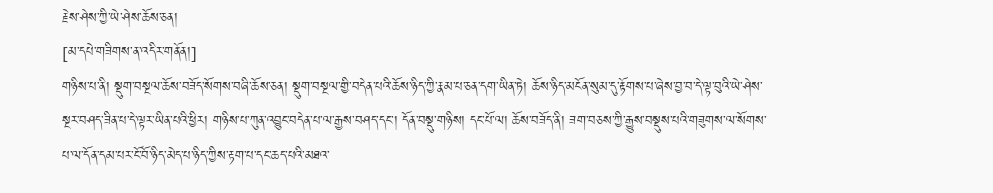རྗེས་ཤེས་ཀྱི་ཡེ་ཤེས་ཆོས་ཅན།
[མ་དཔེ་གཟིགས་ན་འདིར་གནོན།]
གཉིས་པ་ནི། སྡུག་བསྔལ་ཆོས་བཟོད་སོགས་བཞི་ཆོས་ཅན། སྡུག་བསྔལ་གྱི་བདེན་པའི་ཆོས་ཉིད་ཀྱི་རྣམ་པ་ཅན་དག་ཡིན་ཏེ། ཆོས་ཉིད་མངོན་སུམ་དུ་རྟོགས་པ་ཞེས་བྱ་བ་དེ་ལྟ་བུའི་ཡེ་ཤེས་སྔར་བཤད་ཟིན་པ་དེ་ལྟར་ཡིན་པའི་ཕྱིར། གཉིས་པ་ཀུན་འབྱུང་བདེན་པ་ལ་རྒྱས་བཤད་དང་། དོན་བསྡུ་གཉིས། དང་པོ་ལ། ཆོས་བཟོད་ནི། ཟག་བཅས་ཀྱི་རྒྱུས་བསྡུས་པའི་གཟུགས་ལ་སོགས་པ་ལ་དོན་དམ་པར་ངོ་བོ་ཉིད་མེད་པ་ཉིད་ཀྱིས་རྟག་པ་དང་ཆད་པའི་མཐའ་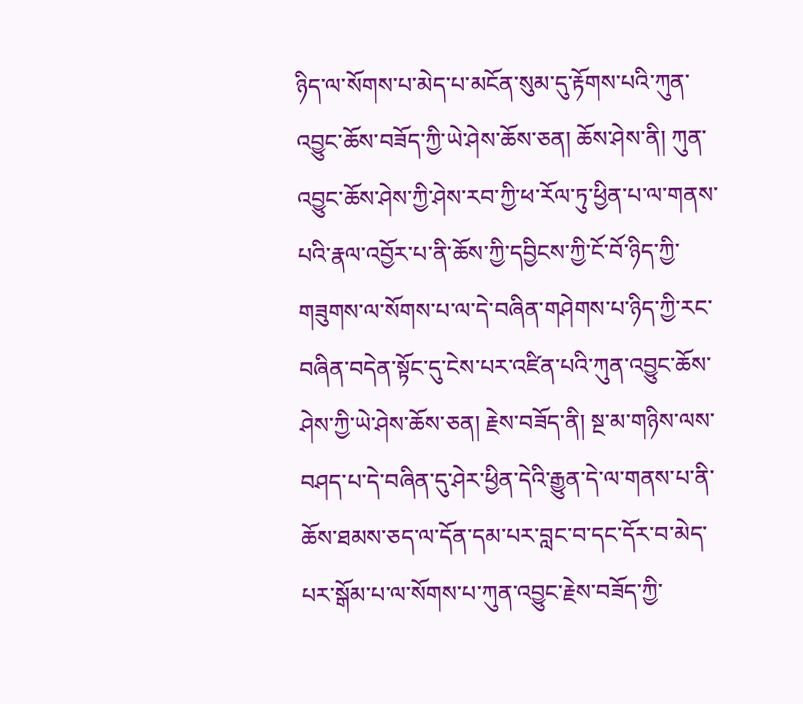ཉིད་ལ་སོགས་པ་མེད་པ་མངོན་སུམ་དུ་རྟོགས་པའི་ཀུན་འབྱུང་ཆོས་བཟོད་ཀྱི་ཡེ་ཤེས་ཆོས་ཅན། ཆོས་ཤེས་ནི། ཀུན་འབྱུང་ཆོས་ཤེས་ཀྱི་ཤེས་རབ་ཀྱི་ཕ་རོལ་ཏུ་ཕྱིན་པ་ལ་གནས་པའི་རྣལ་འབྱོར་པ་ནི་ཆོས་ཀྱི་དབྱིངས་ཀྱི་ངོ་བོ་ཉིད་ཀྱི་གཟུགས་ལ་སོགས་པ་ལ་དེ་བཞིན་གཤེགས་པ་ཉིད་ཀྱི་རང་བཞིན་བདེན་སྟོང་དུ་ངེས་པར་འཛིན་པའི་ཀུན་འབྱུང་ཆོས་ཤེས་ཀྱི་ཡེ་ཤེས་ཆོས་ཅན། རྗེས་བཟོད་ནི། སྔ་མ་གཉིས་ལས་བཤད་པ་དེ་བཞིན་དུ་ཤེར་ཕྱིན་དེའི་རྒྱུན་དེ་ལ་གནས་པ་ནི་ཆོས་ཐམས་ཅད་ལ་དོན་དམ་པར་བླང་བ་དང་དོར་བ་མེད་པར་སྒོམ་པ་ལ་སོགས་པ་ཀུན་འབྱུང་རྗེས་བཟོད་ཀྱི་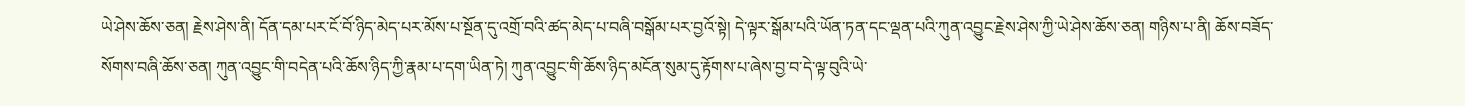ཡེ་ཤེས་ཆོས་ཅན། རྗེས་ཤེས་ནི། དོན་དམ་པར་ངོ་བོ་ཉིད་མེད་པར་མོས་པ་སྔོན་དུ་འགྲོ་བའི་ཚད་མེད་པ་བཞི་བསྒོམ་པར་བྱའོ་སྟེ། དེ་ལྟར་སྒོམ་པའི་ཡོན་ཏན་དང་ལྡན་པའི་ཀུན་འབྱུང་རྗེས་ཤེས་ཀྱི་ཡེ་ཤེས་ཆོས་ཅན། གཉིས་པ་ནི། ཆོས་བཟོད་སོགས་བཞི་ཆོས་ཅན། ཀུན་འབྱུང་གི་བདེན་པའི་ཆོས་ཉིད་ཀྱི་རྣམ་པ་དག་ཡིན་ཏེ། ཀུན་འབྱུང་གི་ཆོས་ཉིད་མངོན་སུམ་དུ་རྟོགས་པ་ཞེས་བྱ་བ་དེ་ལྟ་བུའི་ཡེ་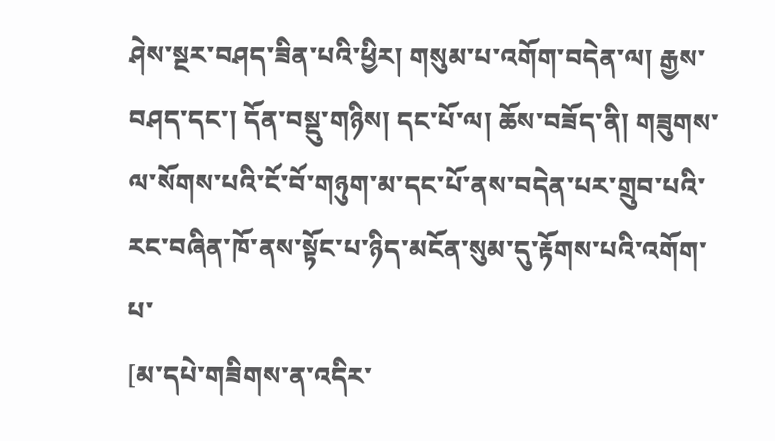ཤེས་སྔར་བཤད་ཟིན་པའི་ཕྱིར། གསུམ་པ་འགོག་བདེན་ལ། རྒྱས་བཤད་དང་། དོན་བསྡུ་གཉིས། དང་པོ་ལ། ཆོས་བཟོད་ནི། གཟུགས་ལ་སོགས་པའི་ངོ་བོ་གཉུག་མ་དང་པོ་ནས་བདེན་པར་གྲུབ་པའི་རང་བཞིན་ཁོ་ནས་སྟོང་པ་ཉིད་མངོན་སུམ་དུ་རྟོགས་པའི་འགོག་པ་
[མ་དཔེ་གཟིགས་ན་འདིར་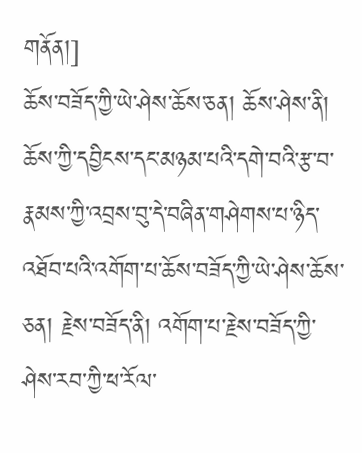གནོན།]
ཆོས་བཟོད་ཀྱི་ཡེ་ཤེས་ཆོས་ཅན། ཆོས་ཤེས་ནི། ཆོས་ཀྱི་དབྱིངས་དང་མཉམ་པའི་དགེ་བའི་རྩ་བ་རྣམས་ཀྱི་འབྲས་བུ་དེ་བཞིན་གཤེགས་པ་ཉིད་འཐོབ་པའི་འགོག་པ་ཆོས་བཟོད་ཀྱི་ཡེ་ཤེས་ཆོས་ཅན། རྗེས་བཟོད་ནི། འགོག་པ་རྗེས་བཟོད་ཀྱི་ཤེས་རབ་ཀྱི་ཕ་རོལ་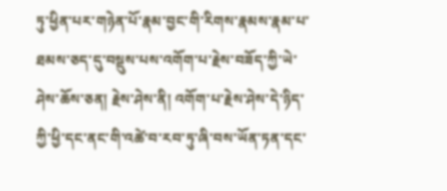ཏུ་ཕྱིན་པར་གཉེན་པོ་རྣམ་བྱང་གི་རིགས་རྣམས་རྣམ་པ་ཐམས་ཅད་དུ་བསྡུས་པས་འགོག་པ་རྗེས་བཟོད་ཀྱི་ཡེ་ཤེས་ཆོས་ཅན། རྗེས་ཤེས་ནི། འགོག་པ་རྗེས་ཤེས་དེ་ཉིད་ཀྱི་ཕྱི་དང་ནང་གི་འཚེ་བ་རབ་ཏུ་ཞི་བས་ཡོན་ཏན་དང་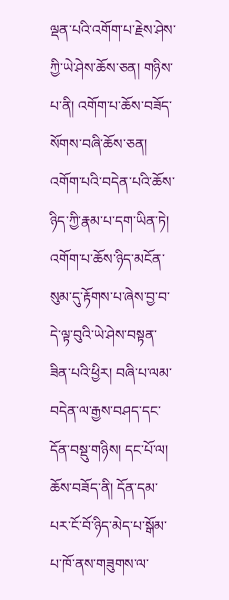ལྡན་པའི་འགོག་པ་རྗེས་ཤེས་ཀྱི་ཡེ་ཤེས་ཆོས་ཅན། གཉིས་པ་ནི། འགོག་པ་ཆོས་བཟོད་སོགས་བཞི་ཆོས་ཅན། འགོག་པའི་བདེན་པའི་ཆོས་ཉིད་ཀྱི་རྣམ་པ་དག་ཡིན་ཏེ། འགོག་པ་ཆོས་ཉིད་མངོན་སུམ་དུ་རྟོགས་པ་ཞེས་བྱ་བ་དེ་ལྟ་བུའི་ཡེ་ཤེས་བསྟན་ཟིན་པའི་ཕྱིར། བཞི་པ་ལམ་བདེན་ལ་རྒྱས་བཤད་དང་དོན་བསྡུ་གཉིས། དང་པོ་ལ། ཆོས་བཟོད་ནི། དོན་དམ་པར་ངོ་བོ་ཉིད་མེད་པ་སྒོམ་པ་ཁོ་ནས་གཟུགས་ལ་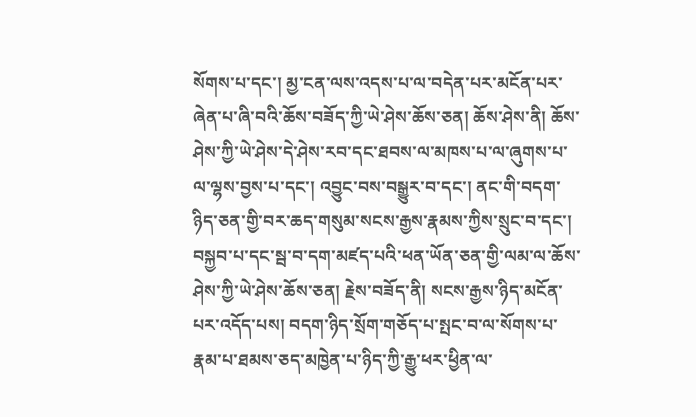སོགས་པ་དང་། མྱ་ངན་ལས་འདས་པ་ལ་བདེན་པར་མངོན་པར་ཞེན་པ་ཞི་བའི་ཆོས་བཟོད་ཀྱི་ཡེ་ཤེས་ཆོས་ཅན། ཆོས་ཤེས་ནི། ཆོས་ཤེས་ཀྱི་ཡེ་ཤེས་དེ་ཤེས་རབ་དང་ཐབས་ལ་མཁས་པ་ལ་ཞུགས་པ་ལ་ལྷས་བྱས་པ་དང་། འབྱུང་བས་བསྒྱུར་བ་དང་། ནང་གི་བདག་ཉིད་ཅན་གྱི་བར་ཆད་གསུམ་སངས་རྒྱས་རྣམས་ཀྱིས་སྲུང་བ་དང་། བསྐྱབ་པ་དང་སྦ་བ་དག་མཛད་པའི་ཕན་ཡོན་ཅན་གྱི་ལམ་ལ་ཆོས་ཤེས་ཀྱི་ཡེ་ཤེས་ཆོས་ཅན། རྗེས་བཟོད་ནི། སངས་རྒྱས་ཉིད་མངོན་པར་འདོད་པས། བདག་ཉིད་སྲོག་གཅོད་པ་སྤང་བ་ལ་སོགས་པ་རྣམ་པ་ཐམས་ཅད་མཁྱེན་པ་ཉིད་ཀྱི་རྒྱུ་ཕར་ཕྱིན་ལ་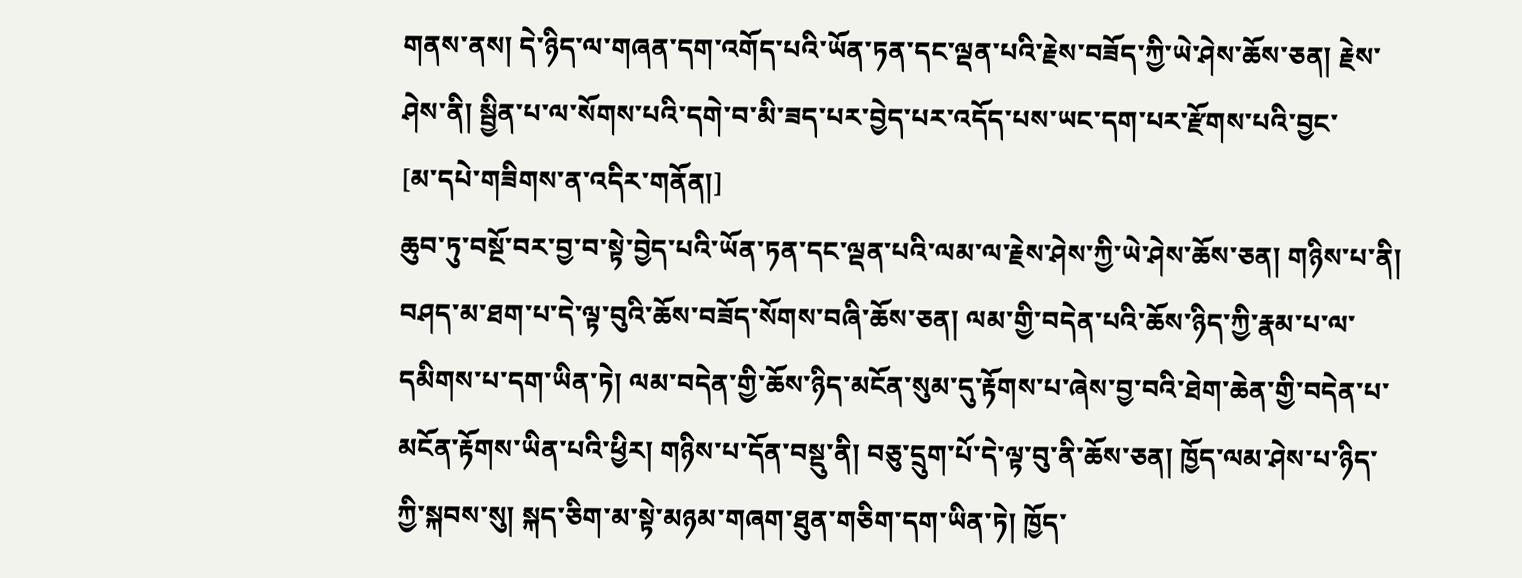གནས་ནས། དེ་ཉིད་ལ་གཞན་དག་འགོད་པའི་ཡོན་ཏན་དང་ལྡན་པའི་རྗེས་བཟོད་ཀྱི་ཡེ་ཤེས་ཆོས་ཅན། རྗེས་ཤེས་ནི། སྦྱིན་པ་ལ་སོགས་པའི་དགེ་བ་མི་ཟད་པར་བྱེད་པར་འདོད་པས་ཡང་དག་པར་རྫོགས་པའི་བྱང་
[མ་དཔེ་གཟིགས་ན་འདིར་གནོན།]
ཆུབ་ཏུ་བསྔོ་བར་བྱ་བ་སྟེ་བྱེད་པའི་ཡོན་ཏན་དང་ལྡན་པའི་ལམ་ལ་རྗེས་ཤེས་ཀྱི་ཡེ་ཤེས་ཆོས་ཅན། གཉིས་པ་ནི། བཤད་མ་ཐག་པ་དེ་ལྟ་བུའི་ཆོས་བཟོད་སོགས་བཞི་ཆོས་ཅན། ལམ་གྱི་བདེན་པའི་ཆོས་ཉིད་ཀྱི་རྣམ་པ་ལ་དམིགས་པ་དག་ཡིན་ཏེ། ལམ་བདེན་གྱི་ཆོས་ཉིད་མངོན་སུམ་དུ་རྟོགས་པ་ཞེས་བྱ་བའི་ཐེག་ཆེན་གྱི་བདེན་པ་མངོན་རྟོགས་ཡིན་པའི་ཕྱིར། གཉིས་པ་དོན་བསྡུ་ནི། བཅུ་དྲུག་པོ་དེ་ལྟ་བུ་ནི་ཆོས་ཅན། ཁྱོད་ལམ་ཤེས་པ་ཉིད་ཀྱི་སྐབས་སུ། སྐད་ཅིག་མ་སྟེ་མཉམ་གཞག་ཐུན་གཅིག་དག་ཡིན་ཏེ། ཁྱོད་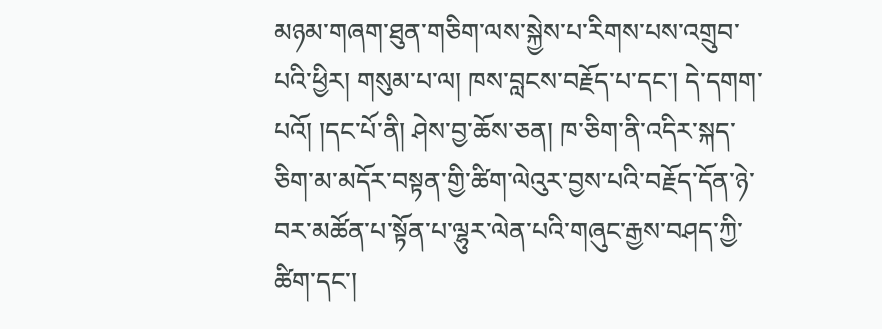མཉམ་གཞག་ཐུན་གཅིག་ལས་སྐྱེས་པ་རིགས་པས་འགྲུབ་པའི་ཕྱིར། གསུམ་པ་ལ། ཁས་བླངས་བརྗོད་པ་དང་། དེ་དགག་པའོ། །དང་པོ་ནི། ཤེས་བྱ་ཆོས་ཅན། ཁ་ཅིག་ནི་འདིར་སྐད་ཅིག་མ་མདོར་བསྟན་གྱི་ཚིག་ལེའུར་བྱས་པའི་བརྗོད་དོན་ཉེ་བར་མཚོན་པ་སྟོན་པ་ལྷུར་ལེན་པའི་གཞུང་རྒྱས་བཤད་ཀྱི་ཚིག་དང་།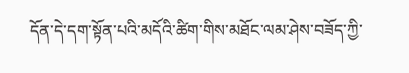དོན་དེ་དག་སྟོན་པའི་མདོའི་ཚིག་གིས་མཐོང་ལམ་ཤེས་བཟོད་ཀྱི་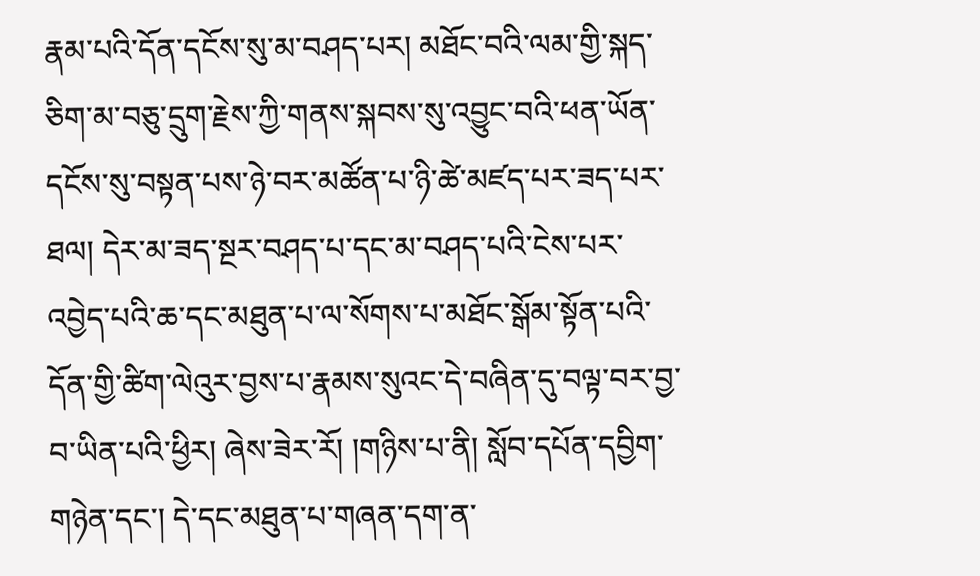རྣམ་པའི་དོན་དངོས་སུ་མ་བཤད་པར། མཐོང་བའི་ལམ་གྱི་སྐད་ཅིག་མ་བཅུ་དྲུག་རྗེས་ཀྱི་གནས་སྐབས་སུ་འབྱུང་བའི་ཕན་ཡོན་དངོས་སུ་བསྟན་པས་ཉེ་བར་མཚོན་པ་ཉི་ཚེ་མཛད་པར་ཟད་པར་ཐལ། དེར་མ་ཟད་སྔར་བཤད་པ་དང་མ་བཤད་པའི་ངེས་པར་འབྱེད་པའི་ཆ་དང་མཐུན་པ་ལ་སོགས་པ་མཐོང་སྒོམ་སྟོན་པའི་དོན་གྱི་ཚིག་ལེའུར་བྱས་པ་རྣམས་སུའང་དེ་བཞིན་དུ་བལྟ་བར་བྱ་བ་ཡིན་པའི་ཕྱིར། ཞེས་ཟེར་རོ། །གཉིས་པ་ནི། སློབ་དཔོན་དབྱིག་གཉེན་དང་། དེ་དང་མཐུན་པ་གཞན་དག་ན་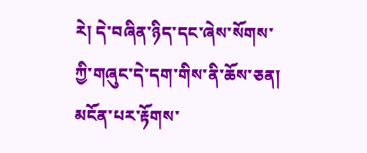རེ། དེ་བཞིན་ཉིད་དང་ཞེས་སོགས་ཀྱི་གཞུང་དེ་དག་གིས་ནི་ཆོས་ཅན། མངོན་པར་རྟོགས་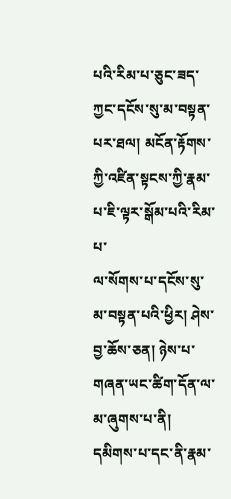པའི་རིམ་པ་ཅུང་ཟད་ཀྱང་དངོས་སུ་མ་བསྟན་པར་ཐལ། མངོན་རྟོགས་ཀྱི་འཛིན་སྟངས་ཀྱི་རྣམ་པ་ཇི་ལྟར་སྒོམ་པའི་རིམ་པ་
ལ་སོགས་པ་དངོས་སུ་མ་བསྟན་པའི་ཕྱིར། ཤེས་བྱ་ཆོས་ཅན། ཉེས་པ་གཞན་ཡང་ཚིག་དོན་ལ་མ་ཞུགས་པ་ནི། དམིགས་པ་དང་ནི་རྣམ་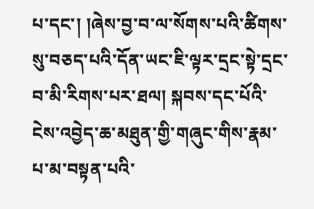པ་དང་། །ཞེས་བྱ་བ་ལ་སོགས་པའི་ཚིགས་སུ་བཅད་པའི་དོན་ཡང་ཇི་ལྟར་དྲང་སྟེ་དྲང་བ་མི་རིགས་པར་ཐལ། སྐབས་དང་པོའི་ངེས་འབྱེད་ཆ་མཐུན་གྱི་གཞུང་གིས་རྣམ་པ་མ་བསྟན་པའི་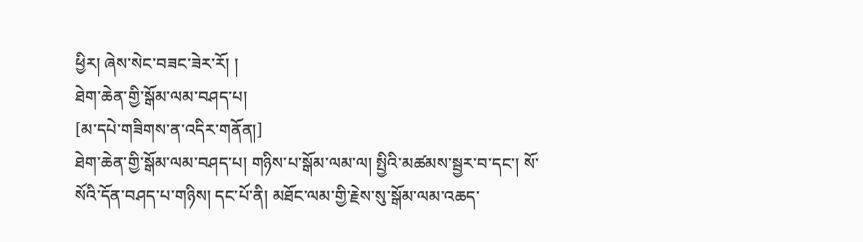ཕྱིར། ཞེས་སེང་བཟང་ཟེར་རོ། །
ཐེག་ཆེན་གྱི་སྒོམ་ལམ་བཤད་པ།
[མ་དཔེ་གཟིགས་ན་འདིར་གནོན།]
ཐེག་ཆེན་གྱི་སྒོམ་ལམ་བཤད་པ། གཉིས་པ་སྒོམ་ལམ་ལ། སྤྱིའི་མཚམས་སྦྱར་བ་དང་། སོ་སོའི་དོན་བཤད་པ་གཉིས། དང་པོ་ནི། མཐོང་ལམ་གྱི་རྗེས་སུ་སྒོམ་ལམ་འཆད་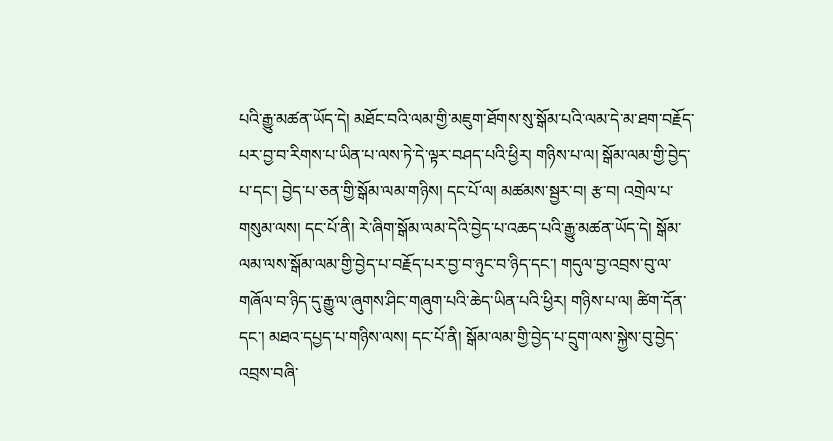པའི་རྒྱུ་མཚན་ཡོད་དེ། མཐོང་བའི་ལམ་གྱི་མཇུག་ཐོགས་སུ་སྒོམ་པའི་ལམ་དེ་མ་ཐག་བརྗོད་པར་བྱ་བ་རིགས་པ་ཡིན་པ་ལས་ཏེ་དེ་ལྟར་བཤད་པའི་ཕྱིར། གཉིས་པ་ལ། སྒོམ་ལམ་གྱི་བྱེད་པ་དང་། བྱེད་པ་ཅན་གྱི་སྒོམ་ལམ་གཉིས། དང་པོ་ལ། མཚམས་སྦྱར་བ། རྩ་བ། འགྲེལ་པ་གསུམ་ལས། དང་པོ་ནི། རེ་ཞིག་སྒོམ་ལམ་དེའི་བྱེད་པ་འཆད་པའི་རྒྱུ་མཚན་ཡོད་དེ། སྒོམ་ལམ་ལས་སྒོམ་ལམ་གྱི་བྱེད་པ་བརྗོད་པར་བྱ་བ་ཉུང་བ་ཉིད་དང་། གདུལ་བྱ་འབྲས་བུ་ལ་གཞོལ་བ་ཉིད་དུ་རྒྱུ་ལ་ཞུགས་ཤིང་གཞུག་པའི་ཆེད་ཡིན་པའི་ཕྱིར། གཉིས་པ་ལ། ཚིག་དོན་དང་། མཐའ་དཔྱད་པ་གཉིས་ལས། དང་པོ་ནི། སྒོམ་ལམ་གྱི་བྱེད་པ་དྲུག་ལས་སྐྱེས་བུ་བྱེད་འབྲས་བཞི་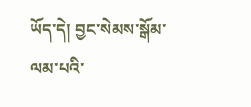ཡོད་དེ། བྱང་སེམས་སྒོམ་ལམ་པའི་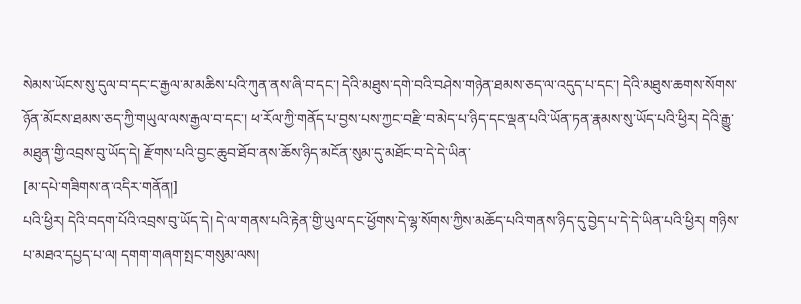སེམས་ཡོངས་སུ་དུལ་བ་དང་ང་རྒྱལ་མ་མཆིས་པའི་ཀུན་ནས་ཞི་བ་དང་། དེའི་མཐུས་དགེ་བའི་བཤེས་གཉེན་ཐམས་ཅད་ལ་འདུད་པ་དང་། དེའི་མཐུས་ཆགས་སོགས་ཉོན་མོངས་ཐམས་ཅད་ཀྱི་གཡུལ་ལས་རྒྱལ་བ་དང་། ཕ་རོལ་ཀྱི་གནོད་པ་བྱས་པས་ཀྱང་བརྫི་བ་མེད་པ་ཉིད་དང་ལྡན་པའི་ཡོན་ཏན་རྣམས་སུ་ཡོད་པའི་ཕྱིར། དེའི་རྒྱུ་མཐུན་གྱི་འབྲས་བུ་ཡོད་དེ། རྫོགས་པའི་བྱང་ཆུབ་ཐོབ་ནས་ཆོས་ཉིད་མངོན་སུམ་དུ་མཐོང་བ་དེ་དེ་ཡིན་
[མ་དཔེ་གཟིགས་ན་འདིར་གནོན།]
པའི་ཕྱིར། དེའི་བདག་པོའི་འབྲས་བུ་ཡོད་དེ། དེ་ལ་གནས་པའི་རྟེན་གྱི་ཡུལ་དང་ཕྱོགས་དེ་ལྷ་སོགས་ཀྱིས་མཆོད་པའི་གནས་ཉིད་དུ་བྱེད་པ་དེ་དེ་ཡིན་པའི་ཕྱིར། གཉིས་པ་མཐའ་དཔྱད་པ་ལ། དགག་གཞག་སྤང་གསུམ་ལས།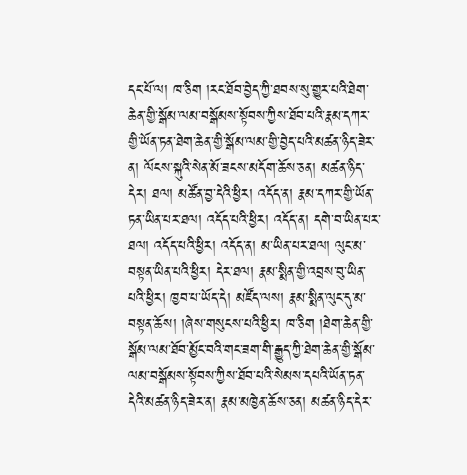དང་པོ་ལ། ཁ་ཅིག །རང་ཐོབ་བྱེད་ཀྱི་ཐབས་སུ་གྱུར་པའི་ཐེག་ཆེན་གྱི་སྒོམ་ལམ་བསྒོམས་སྟོབས་ཀྱིས་ཐོབ་པའི་རྣམ་དཀར་གྱི་ཡོན་ཏན་ཐེག་ཆེན་གྱི་སྒོམ་ལམ་གྱི་བྱེད་པའི་མཚན་ཉིད་ཟེར་ན། ལོངས་སྐུའི་སེན་མོ་ཟངས་མདོག་ཆོས་ཅན། མཚན་ཉིད་དེར། ཐལ། མཚོན་བྱ་དེའི་ཕྱིར། འདོད་ན། རྣམ་དཀར་གྱི་ཡོན་ཏན་ཡིན་པར་ཐལ། འདོད་པའི་ཕྱིར། འདོད་ན། དགེ་བ་ཡིན་པར་ཐལ། འདོད་པའི་ཕྱིར། འདོད་ན། མ་ཡིན་པར་ཐལ། ལུང་མ་བསྟན་ཡིན་པའི་ཕྱིར། དེར་ཐལ། རྣམ་སྨིན་གྱི་འབྲས་བུ་ཡིན་པའི་ཕྱིར། ཁྱབ་པ་ཡོད་དེ། མཛོད་ལས། རྣམ་སྨིན་ལུང་དུ་མ་བསྟན་ཆོས། །ཞེས་གསུངས་པའི་ཕྱིར། ཁ་ཅིག །ཐེག་ཆེན་གྱི་སྒོམ་ལམ་ཐོབ་མྱོང་བའི་གང་ཟག་གི་རྒྱུད་ཀྱི་ཐེག་ཆེན་གྱི་སྒོམ་ལམ་བསྒོམས་སྟོབས་ཀྱིས་ཐོབ་པའི་སེམས་དཔའི་ཡོན་ཏན་དེའི་མཚན་ཉིད་ཟེར་ན། རྣམ་མཁྱེན་ཆོས་ཅན། མཚན་ཉིད་དེར་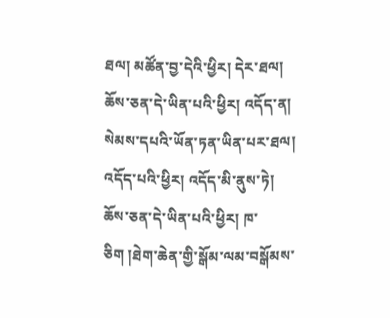ཐལ། མཚོན་བྱ་དེའི་ཕྱིར། དེར་ཐལ། ཆོས་ཅན་དེ་ཡིན་པའི་ཕྱིར། འདོད་ན། སེམས་དཔའི་ཡོན་ཏན་ཡིན་པར་ཐལ། འདོད་པའི་ཕྱིར། འདོད་མི་ནུས་ཏེ། ཆོས་ཅན་དེ་ཡིན་པའི་ཕྱིར། ཁ་ཅིག །ཐེག་ཆེན་གྱི་སྒོམ་ལམ་བསྒོམས་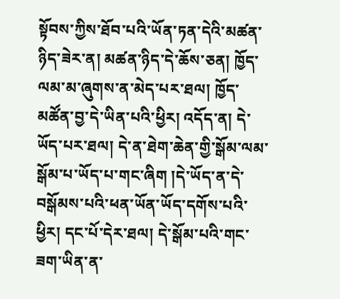སྟོབས་ཀྱིས་ཐོབ་པའི་ཡོན་ཏན་དེའི་མཚན་ཉིད་ཟེར་ན། མཚན་ཉིད་དེ་ཆོས་ཅན། ཁྱོད་ལམ་མ་ཞུགས་ན་མེད་པར་ཐལ། ཁྱོད་མཚོན་བྱ་དེ་ཡིན་པའི་ཕྱིར། འདོད་ན། དེ་ཡོད་པར་ཐལ། དེ་ན་ཐེག་ཆེན་གྱི་སྒོམ་ལམ་སྒོམ་པ་ཡོད་པ་གང་ཞིག །དེ་ཡོད་ན་དེ་བསྒོམས་པའི་ཕན་ཡོན་ཡོད་དགོས་པའི་ཕྱིར། དང་པོ་དེར་ཐལ། དེ་སྒོམ་པའི་གང་ཟག་ཡིན་ན་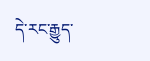དེ་རང་རྒྱུད་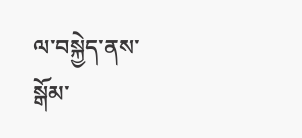ལ་བསྐྱེད་ནས་སྒོམ་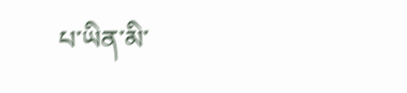པ་ཡིན་མི་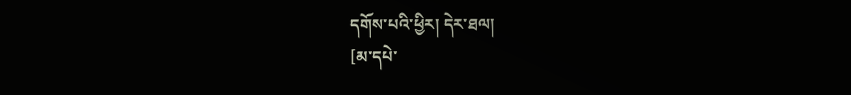དགོས་པའི་ཕྱིར། དེར་ཐལ།
[མ་དཔེ་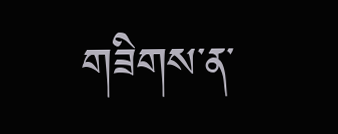གཟིགས་ན་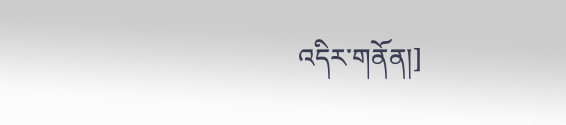འདིར་གནོན།]